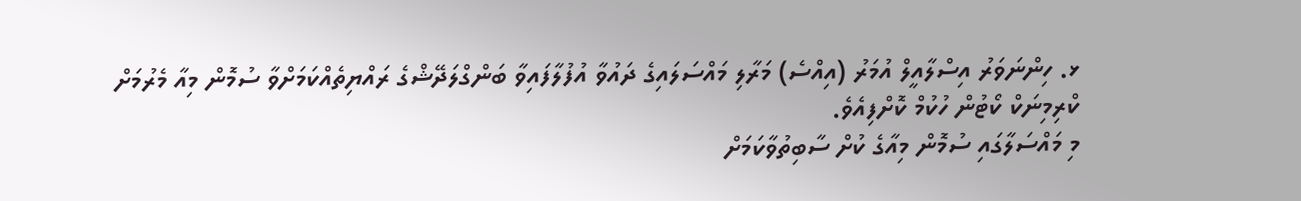ޅ. ހިންނަވަރު އިސްލާއީލް އުމަރު (އިއްސެ) މަރާލި މައްސަލައިގެ ދައުވާ އުފުލާފައިވާ ބަންގްލަދޭޝްގެ ރައްޔިތެއްކަމަށްވާ ސުމޮން މިއާ މެރުމަށް ކްރިމިނަކް ކޯޓުން ހުކުމް ކޮށްފިއެވެ.
މި މައްސަލާގައި ސުމޮން މިއާގެ ކުށް ސާބިތުވާކަމަށް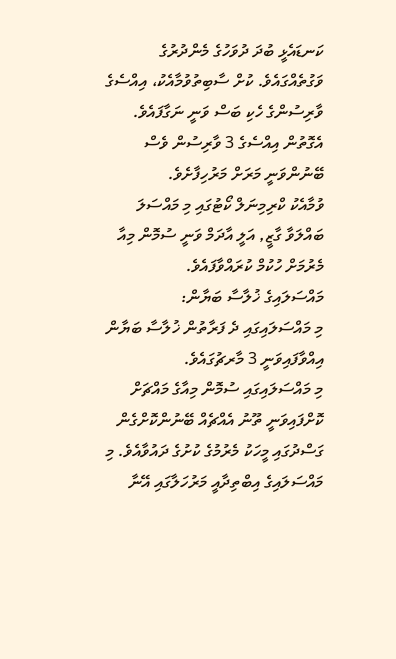ކަނޑައެޅީ ބުދަ ދުވަހުގެ މެންދުރުގެ ވަގުތެއްގައެވެ. ކުށް ސާބިތުވުމާއެކު، އިއްސެގެ ވާރިސުންގެ ހެކި ބަސް ވަނީ ނަގާފައެވެ. އެގޮތުން އިއްސެގެ 3 ވާރިސުން ވެސް ބޭނުންވަނީ މަރަށް މަރުހިފާށެވެ.
ވުމާއެކު ކްރިމިނަލް ކޯޓުގައި މި މައްސަލަ ބައްލަވާ ގާޒީ, އަލީ އާދަމް ވަނީ ސުމޮން މިއާ މެރުމަށް ހުކުމް ކުރައްވާފައެވެ.
މައްސަލައިގެ ޚުލާސާ ބަޔާން:
މި މައްސަލައިގައި ދެ ފަރާތުން ޚުލާސާ ބަޔާން އިއްވާފައިވަނީ 3 މާރޗުގައެވެ.
މި މައްސަލައިގައި ސުމޮން މިއާގެ މައްޗަށް ކޮށްފައިވަނީ ތޫނު އެއްޗެއް ބޭނުންކޮށްގެން ގަސްދުގައި މީހަކު މެރުމުގެ ކުށުގެ ދައުވާއެވެ. މި މައްސަލައިގެ އިބްތިދާއީ މަރުހަލާގައި އޭނާ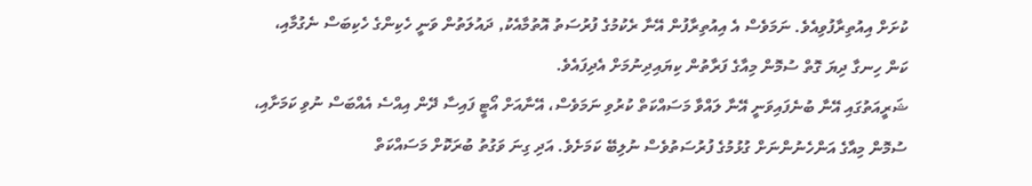ކުށަށް އިއުތިރާފުވިއެވެ. ނަމަވެސް އެ އިއުތިރާފުން އޭނާ ރެކުމުގެ ފުރުސަތު އޮތުމާއެކު, ދައުލަތުން ވަނީ ހެކިންގެ ހެކިބަސް ނެގުމާއި، ކަން ހިނގާ ދިޔަ ގޮތް ސުމޮން މިއާގެ ފަރާތުން ކިޔައިދިނުމަށް އެދިފައެވެ.
ޝަރީއަތުގައި އޭނާ ބުނެފައިވަނީ އޭނާ ލައްވާ މަސައްކަތް ކުރުވި ނަމަވެސް، އޭނާއަށް އޯޓީ ފައިސާ ދޭން އިއްސެ އެއްބަސް ނުވި ކަމަށާއި، ސުމޮން މިއާގެ އަންހެނުންނަށް ގުޅުމުގެ ފުރުސަތުވެސް ނުލިބޭ ކަމަށެވެ. އަދި ގިނަ ވަގުތު ބުރަކޮށް މަސައްކަތް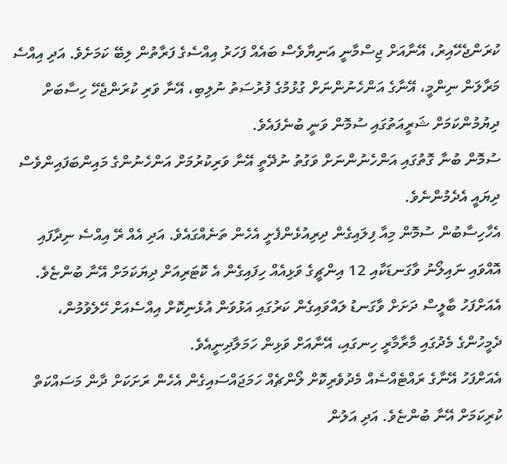ކުރަންޖެހޭއިރު، އޭނާއަށް ޖިސްމާނީ އަނިޔާވެސް ބައެއް ފަހަރު އިއްސެގެ ފަރާތުން ލިބޭ ކަމަށެވެ. އަދި އިއްސެ މަރާލަން ނިންމީ، އޭނާގެ އަންހެނުންނަށް ގުޅުމުގެ ފުރުސަތު ނުލިބި، އޭނާ ވަރި ކުރަންޖެހޭ ހިސާބަށް ދިޔުމުންކަމަށް ޝަރީއަތުގައި ސުމޮން ވަނީ ބުނެފައެވެ.
ސުމޮން ބުނާ ގޮތުގައި އަންހެނުންނަށް ވަގުތު ނުދޭތީ އޭނާ ވަރިކުރުމަށް އަންހެނުންގެ މައިންބަފައިންވެސް ދިޔައީ އެދެމުންނެވެ.
އެހާހިސާބުން ސުމޮން މިއާ ފިލައިގެން ދިރިއުޅެންފެށީ އެހެން ތަނެއްގައެވެ. އަދި އެއް ރޭ އިއްސެ ނިދާފައި އޮއްވައި ނައިލޯނު ވާގަނޑަކާއި 12 އިންޗީގެ ވަޅިއެއް ހިފައިގެން އެ ކޮޓަރިއަށް ދިޔަކަމަށް އޭނާ ބުންޏެވެ. އެއަށްފަހު ބާލީސް ދަށަށް ވާގަނޑު ލައްވައިގެން ކަރުގައި އަޅުވަން އުޅެނިކޮށް އިއްސެއަށް ހޭލެވުމުން، ދެމީހުންގެ މެދުގައި މާރާމާރީ ހިނގައި، އޭނާއަށް ވަޅިން ހަމަލާދިނީއެވެ.
އެއަށްފަހު އޭނާގެ ރައްޓެއްސެއް މެދުވެރިކޮށް ލޯންޗެއް ހަމަޖައްސައިގެން އެހެން ރަށަކަށް ދާން މަސައްކަތް ކުރިކަމަށް އޭނާ ބުންޏެވެ. އަދި އަލުން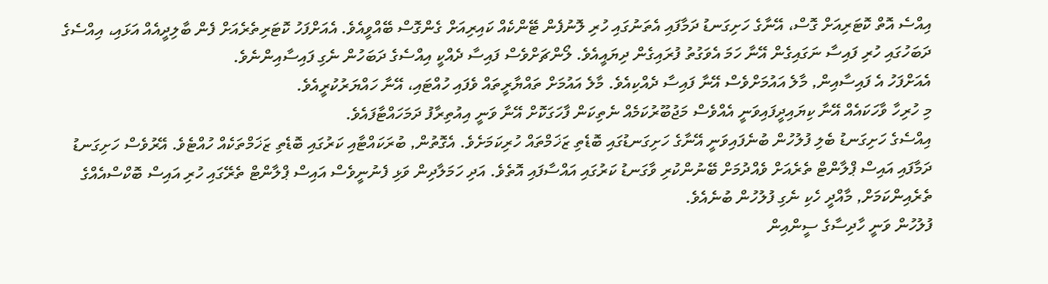އިއްސެ އޮތް ކޮޓަރިއަށް ގޮސް، އޭނާގެ ހަށިގަނޑު ދަމާފައި އެތަނުގައި ހުރި ލޮނުފެން ޓޭންކެއް ކައިރިއަށް ގެންގޮސް ބޭއްވީއެވެ. އެއަށްފަހު ކޮޓަރިތެރެއަށް ފެން ބާލިދީއެއް އަޅައި، އިއްސެގެ ދަބަހުގައި ހުރި ފައިސާ ނަގައިގެން އޭނާ ހަމަ އެވަގުތު ފުރައިގެން ދިޔައީއެވެ. ލޯންޗަށްވެސް ފައިސާ ދެއްކީ އިއްސެގެ ދަބަހުން ނެގި ފައިސާއިންނެވެ.
އެއަށްފަހު އެ ފައިސާއިން, މާލެ އައުމަށްވެސް އޭނާ ފައިސާ ދެއްކިއެވެ. މާލެ އައުމަށް ތައްޔާރީތައް ވެފައި ހުއްޓައި، އޭނާ ހައްޔަރުކުރީއެވެ.
މި ހުރިހާ ވާހަކައެއް އޭނާ ކިޔައިދީފައިވަނީ އެއްވެސް މަޖުބޫރުކަމެއް ނެތިކަން ފާހަގަކޮށް އޭނާ ވަނީ އިއުތިރާފު ދަމަހައްޓާފައެވެ.
އިއްސެގެ ހަށިގަނޑު ބެލި ފުލުހުން ބުނެފައިވަނީ އޭނާގެ ހަށިގަނޑުގައި ބޮޑެތި ޒަޚަމްތައް ހުރިކަމަށެވެ. އެގޮތުން, ބުރަކައްޓާއި ކަރުގައި ބޮޑެތި ޒަޚަމްތަކެއް ހުއްޓެވެ. އޭރުވެސް ހަށިގަނޑު ދަމާފައި އައިސް ޕްލާންޓް ތެރެއަށް ވެއްދުމަށް ބޭނުންކުރި ވާގަނޑު ކަރުގައި އައްސާފައި އޮތެވެ. އަދި ހަމަލާދިން ވަޅި ފެނުނީވެސް އައިސް ޕްލާންޓް ތެރޭގައި ހުރި އައިސް ބޮކްސްއެއްގެ ތެރެއިންކަމަށް, މާއްދީ ހެކި ނެގި ފުލުހުން ބުނެއެވެ.
ފުލުހުން ވަނީ ހާދިސާގެ ސީންއިން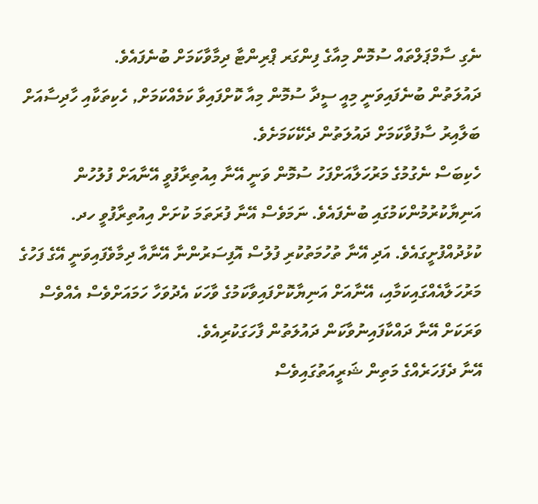ނެގި ސާމްޕަލްތައް ސުމޮން މިއާގެ ފިންގަރ ޕްރިންޓާ ދިމާވާކަމަށް ބުނެފައެވެ.
ދައުލަތުން ބުނެފައިވަނީ މިއީ ސީދާ ސުމޮން މިއާ ކޮށްފައިވާ ކަމެއްކަމަށް, ހެކިތަކާއި ހާދިސާއަށް ބަލާއިރު ސާފުވާކަމަށް ދައުލަތުން ދެކޭކަމަށެވެ.
ހެކިބަސް ނެގުމުގެ މަރުހަލާއަށްފަހު ސުމޮން ވަނީ އޭނާ އިއުތިރާފުވީ އޭނާއަށް ފުލުހުން އަނިޔާކުރުމުންކަމުގައި ބުނެފައެވެ. ނަމަވެސް އޭނާ ފުރަތަމަ ކުށަށް އިއުތިރާފުވީ ހދ. ކުޅުދުއްފުށީގައެވެ. އަދި އޭނާ ތުހުމަތުކުރި ފުލުސް އޮފިސަރުންނާ އޭނާއާ ދިމާވެފައިވަނީ އޭގެ ފަހުގެ މަރުހަލާއެއްގައިކަމާއި، އޭނާއަށް އަނިޔާކޮށްފައިވާކަމުގެ ވާހަކަ އެދުވަހާ ހަމައަށްވެސް އެއްވެސް ވަރަކަށް އޭނާ ދައްކާފައިނުވާކަން ދައުލަތުން ފާހަގަކުރިއެވެ.
އޭނާ ދެފަހަރެއްގެ މަތިން ޝަރީއަތުގައިވެސް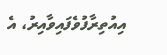އިއުތިރާފުވެފައިވާއިރު، އެ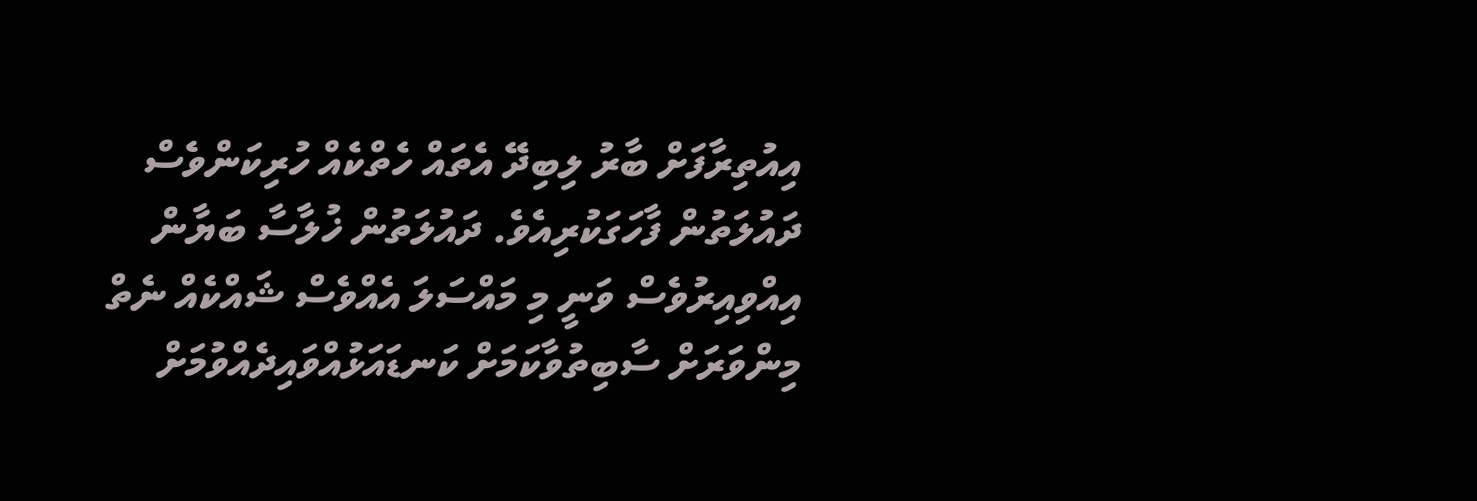އިއުތިރާފަށް ބާރު ލިބިދޭ އެތައް ހެތްކެއް ހުރިކަންވެސް ދައުލަތުން ފާހަގަކުރިއެވެ. ދައުލަތުން ޚުލާސާ ބަޔާން އިއްވިއިރުވެސް ވަނީ މި މައްސަލަ އެއްވެސް ޝައްކެއް ނެތް މިންވަރަށް ސާބިތުވާކަމަށް ކަނޑައަޅުއްވައިދެއްވުމަށް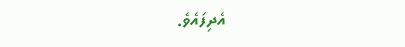އެދިފައެވެ.